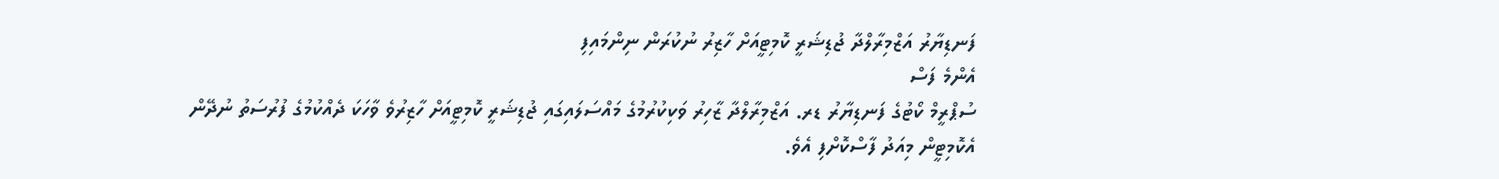ފަނޑިޔާރު އަޒްމިރާލްދާ ޖުޑިޝަރީ ކޮމިޓީއަށް ހާޒިރު ނުކުރަން ނިންމައިފި
އެންމެ ފަސް
ސުޕްރީމް ކޯޓުގެ ފަނޑިޔާރު ޑރ. އަޒްމިރާލްދާ ޒާހިރު ވަކިކުރުމުގެ މައްސަލައިގައި ޖުޑިޝަރީ ކޮމިޓީއަށް ހާޒިރުވެ ވާހަކަ ދެއްކުމުގެ ފުރުސަތު ނުދޭން އެކޮމިޓީން މިއަދު ފާސްކޮށްފި އެވެ.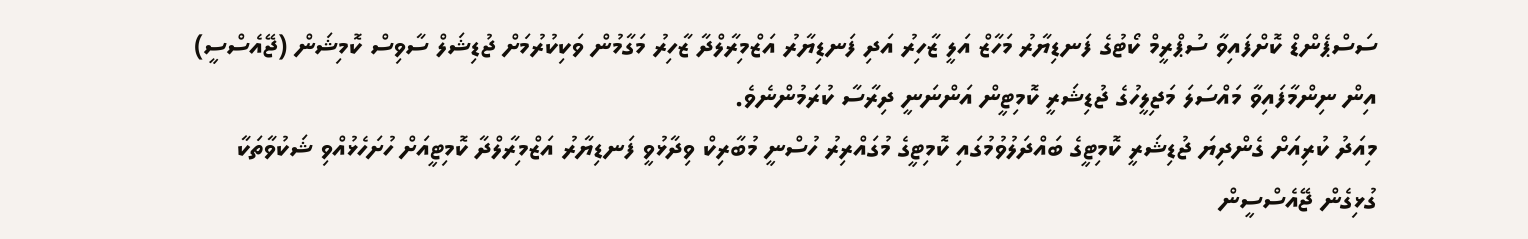ސަސްޕެންޑް ކޮށްފައިވާ ސުޕްރީމް ކޯޓުގެ ފަނޑިޔާރު މަހާޒް އަލީ ޒާހިރު އަދި ފަނޑިޔާރު އަޒްމިރާލްދާ ޒާހިރު މަގާމުން ވަކިކުރުމަށް ޖުޑިޝަލް ސާވިސް ކޮމިޝަން (ޖޭއެސްސީ) އިން ނިންމާފައިވާ މައްސަލަ މަޖިލީހުގެ ޖުޑިޝަރީ ކޮމިޓީން އަންނަނީ ދިރާސާ ކުރަމުންނެވެ.
މިއަދު ކުރިއަށް ގެންދިޔަ ޖުޑިޝަރީ ކޮމިޓީގެ ބައްދަލުވުމުގައި ކޮމިޓީގެ މުގައްރިރު ހުސްނީ މުބާރިކް ވިދާޅުވީ ފަނޑިޔާރު އަޒްމިރާލްދާ ކޮމިޓީއަށް ހުށަހެޅުއްވި ޝަކުވާތަކާ ގުޅިގެން ޖޭއެސްސީން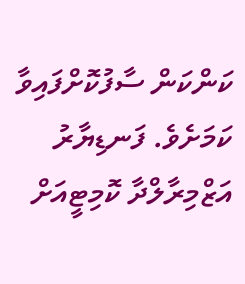ކަންކަން ސާފުކޮށްފައިވާ ކަމަށެވެ. ފަނޑިޔާރު އަޒްމިރާލްދާ ކޮމިޓީއަށް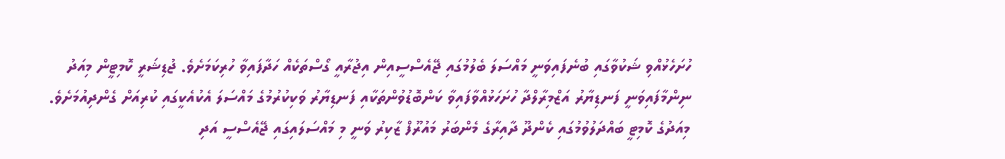ހުށަހެޅުއްވި ޝަކުވާގައި ބުނެފައިވަނީ މައްސަލަ ބެލުމުގައި ޖޭއެސްސީއިން އިޖުރާއީ ގޯސްތަކެއް ހަދާފައިވާ ހުރިކަމަށެވެ. ޖުޑިޝަރީ ކޮމިޓީން މިއަދު ނިންމާފައިވަނީ ފަނޑިޔާރު އަޒްމިރާލްދާ ހުށަހަޅުއްވާފައިވާ ކަންބޮޑުވުންތަކާއި ފަނޑިޔާރު ވަކިކުރުމުގެ މައްސަލަ އެކުއެކީގައި ކުރިއަށް ގެންދިއުމަށެވެ.
މިއަދުގެ ކޮމިޓީ ބައްދަލުވުމުގައި ކެންދޫ ދާއިރާގެ މެންބަރު މައުރޫފް ޒާކިރު ވަނީ މި މައްސަލައިގައި ޖޭއެސްސީ އަދި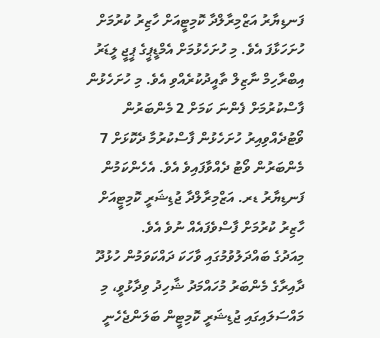ފަނޑިޔާރު އަޒްމިރާލްދާ ކޮމިޓީއަށް ހާޒިރު ކުރުމަށް ހުށަހަޅާފަ އެވެ. މި ހުށަހެޅުމަށް އެމްޑީޕީގެ ޕީޖީ ލީޑަރު އިބްރާހިމް ނާޒިލް ތާއީދުކުރެއްވި އެވެ. މި ހުށަހެޅުން ފާސްކުރުމަށް ފެންނަ ކަމަށް 2 މެންބަރުން ވޯޓުދެއްވިއިރު ހުށަހެޅުން ފާސްކުރުމާ ދެކޮޅަށް 7 މެންބަރުން ވޯޓު ދެއްވާފައިވެ އެވެ. އެހެންކަމުން ފަނޑިޔާރު ޑރ. އަޒްމިރާލްދާ ޖުޑިޝަރީ ކޮމިޓީއަށް ހާޒިރު ކުރުމަށް ފާސްވެފައެއް ނުވެ އެވެ.
މިއަދުގެ ބައްދަލުވުމުގައި ވާހަކަ ދައްކަވަމުން ހުޅުދޫ ދާއިރާގެ މެންބަރު މުހައްމަދު ޝާހިދު ވިދާޅުވީ، މި މައްސަލައިގައި ޖުޑިޝަރީ ކޮމިޓީން ބަލަންޖެހެނީ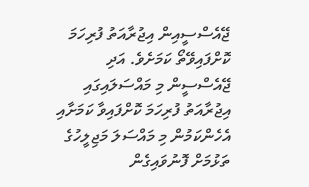ޖޭއެސްސީއިން އިޖުރާއަތު ފުރިހަމަ ކޮށްފައިވޭތޯ ކަމަށެވެ. އަދި ޖޭއެސްސީން މި މައްސަލައިގައި އިޖުރާއަތު ފުރިހަމަ ކޮށްފައިވާ ކަމަށާއި އެހެންކަމުން މި މައްސަލަ މަޖިލީހުގެ ތަޅުމަށް ފޮނުވައިގެން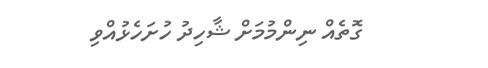ގޮތެއް ނިންމުމަށް ޝާހިދު ހުށަހެޅުއްވި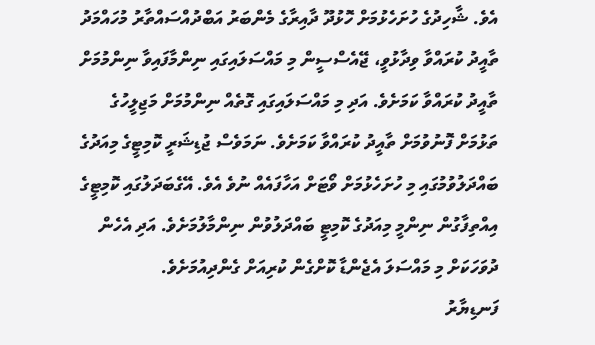އެވެ. ޝާހިދުގެ ހުށަހެޅުމަށް ހޮޅުދޫ ދާއިރާގެ މެންބަރު އަބްދުއްސައްތާރު މުހައްމަދު ތާއީދު ކުރައްވާ ވިދާޅުވީ، ޖޭއެސްސީން މި މައްސަލައިގައި ނިންމާފައިވާ ނިންމުމަށް ތާއީދު ކުރައްވާ ކަމަށެވެ. އަދި މި މައްސަލައިގައި ގޮތެއް ނިންމުމަށް މަޖިލީހުގެ ތަޅުމަށް ފޮނުވުމަށް ތާއީދު ކުރައްވާ ކަމަށެވެ. ނަމަވެސް ޖުޑިޝަރީ ކޮމިޓީގެ މިއަދުގެ ބައްދަލުވުމުގައި މި ހުށަހެޅުމަށް ވޯޓަށް އަހާފައެއް ނުވެ އެވެ. އޭގެބަދަލުގައި ކޮމިޓީގެ އިއްތިފާގުން ނިންމީ މިއަދުގެ ކޮމިޓީ ބައްދަލުވުން ނިންމާލުމަށެވެ. އަދި އެހެން ދުވަހަކަށް މި މައްސަލަ އެޖެންޑާ ކޮށްގެން ކުރިއަށް ގެންދިއުމަށެވެ.
ފަނޑިޔާރު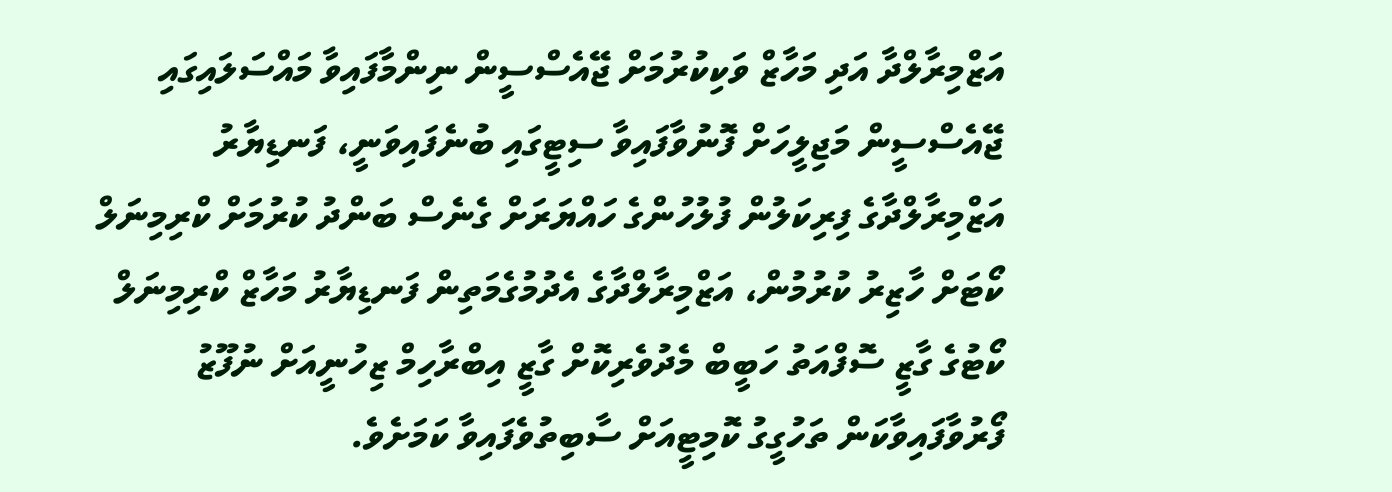އަޒްމިރާލްދާ އަދި މަހާޒް ވަކިކުރުމަށް ޖޭއެސްސީން ނިންމާފައިވާ މައްސަލައިގައި ޖޭއެސްސީން މަޖިލީހަށް ފޮނުވާފައިވާ ސިޓީގައި ބުނެފައިވަނީ، ފަނޑިޔާރު އަޒްމިރާލްދާގެ ފިރިކަލުން ފުލުހުންގެ ހައްޔަރަށް ގެނެސް ބަންދު ކުރުމަށް ކްރިމިނަލް ކޯޓަށް ހާޒިރު ކުރުމުން، އަޒްމިރާލްދާގެ އެދުމުގެމަތިން ފަނޑިޔާރު މަހާޒް ކްރިމިނަލް ކޯޓުގެ ގާޒީ ސޮފްއަތު ހަބީބް މެދުވެރިކޮށް ގާޒީ އިބްރާހިމް ޒިހުނީއަށް ނުފޫޒު ފޯރުވާފައިވާކަން ތަހުގީގު ކޮމިޓީއަށް ސާބިތުވެފައިވާ ކަމަށެވެ.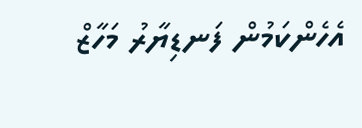އެހެންކަމުން ފަނޑިޔާރު މަހާޒް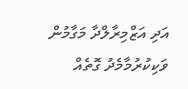އަދި އަޒްމިރާލްދާ މަގާމުން ވަކިކުރުމާމެދު ގޮތެއް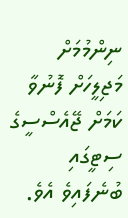ނިންމުމަށް މަޖިލީހަށް ފޮނުވާ ކަމަށް ޖޭއެސްސީގެ ސިޓީގައި ބުނެފައިވެ އެވެ.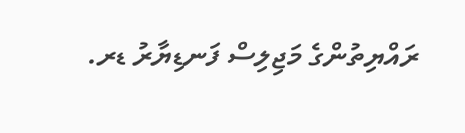ރައްޔިތުންގެ މަޖިލިސް ފަނޑިޔާރު ޑރ.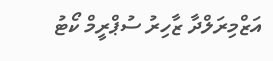އަޒްމިރަލްދާ ޒާހިރު ސުޕްރީމް ކޯޓު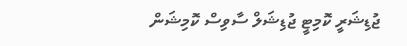ޖުޑިޝަރީ ކޮމިޓީ ޖުޑިޝަލް ސާވިސް ކޮމިޝަން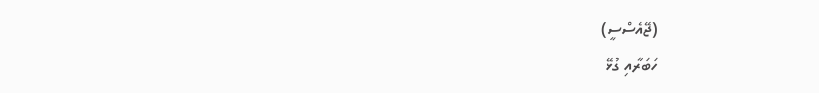(ޖޭއެސްސީ)
ހަބަރާއި ގުޅޭ